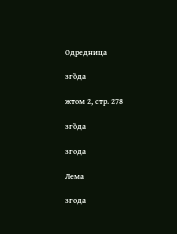Одредница

зго̏да

жтом 2, стр. 278

зго̏да

згода

Лема

згода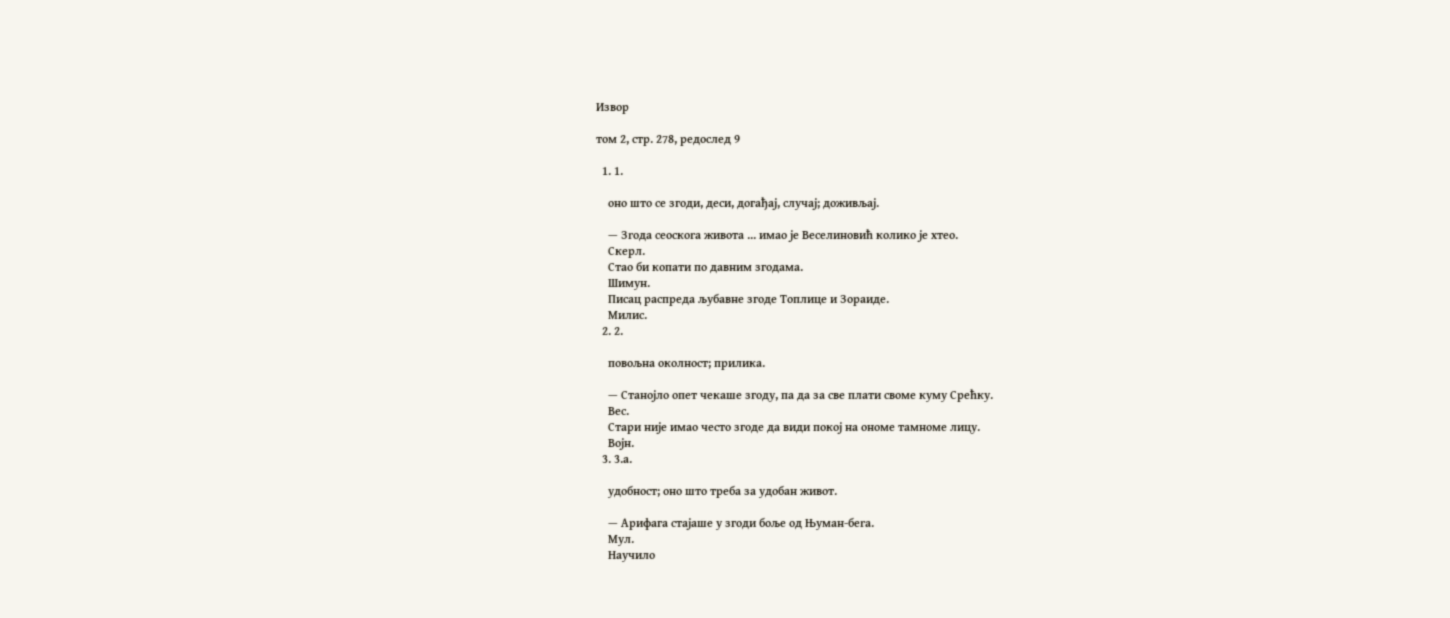Извор

том 2, стр. 278, редослед 9

  1. 1.

    оно што се згоди, деси, догађај, случај; доживљај.

    — Зrода сеоскоrа живота ... имао је Веселиновић колико је хтео.
    Скерл.
    Стао би копати по давним згодама.
    Шимун.
    Писац распреда љубавне згоде Топлице и Зораиде.
    Милис.
  2. 2.

    повољна околност; прилика.

    — Станојло опет чекаше згоду, па да за све плати своме куму Срећку.
    Вес.
    Стари није имао често згоде да види покој на ономе тамноме лицу.
    Војн.
  3. 3.а.

    удобност; оно што треба за удобан живот.

    — Арифага стајаше у згоди боље од Њуман-беrа.
    Мул.
    Научило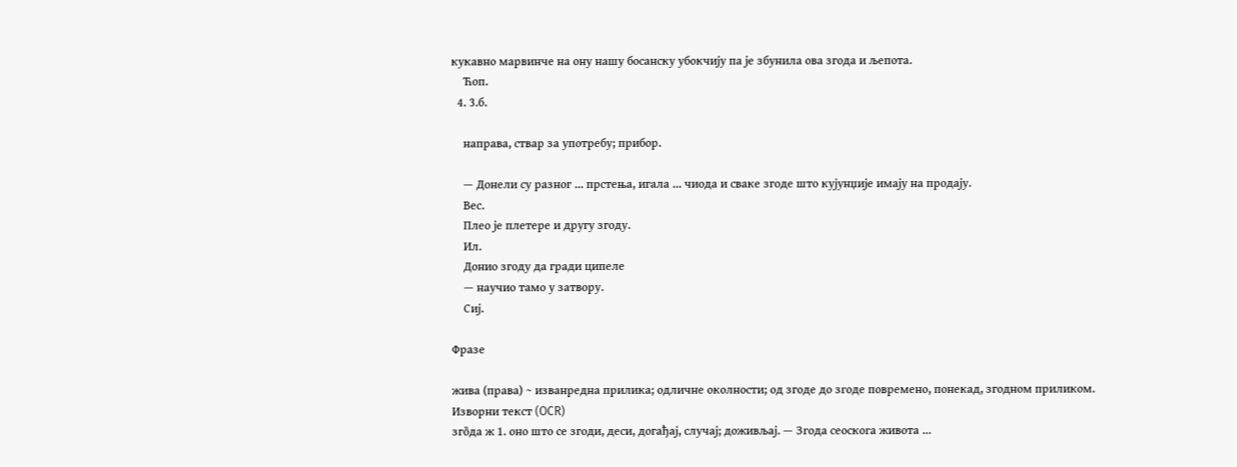кукавно марвинче на ону нашу босанску убокчију па је збунила ова згода и љепота.
    Ћоп.
  4. 3.б.

    направа, ствар за употребу; прибор.

    — Донели су разног ... прстења, игала ... чиода и сваке згоде што кујунџије имају на продају.
    Вес.
    Плео је плетере и другу згоду.
    Ил.
    Донио згоду да гради ципеле
    — научио тамо у затвору.
    Сиј.

Фразе

жива (права) ~ изванредна прилика; одличне околности; од згоде до зrоде повремено, понекад, згодном приликом.
Изворни текст (OCR)
зго̏да ж 1. оно што се згоди, деси, догађај, случај; доживљај. — Зrода сеоскоrа живота ...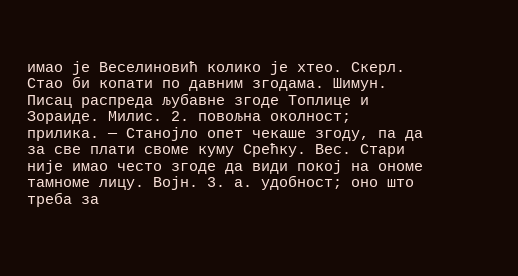имао је Веселиновић колико је хтео. Скерл. Стао би копати по давним згодама. Шимун. Писац распреда љубавне згоде Топлице и Зораиде. Милис. 2. повољна околност; прилика. — Станојло опет чекаше згоду, па да за све плати своме куму Срећку. Вес. Стари није имао често згоде да види покој на ономе тамноме лицу. Војн. 3. а. удобност; оно што треба за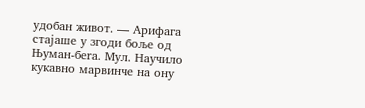удобан живот. — Арифага стајаше у згоди боље од Њуман-беrа. Мул. Научило кукавно марвинче на ону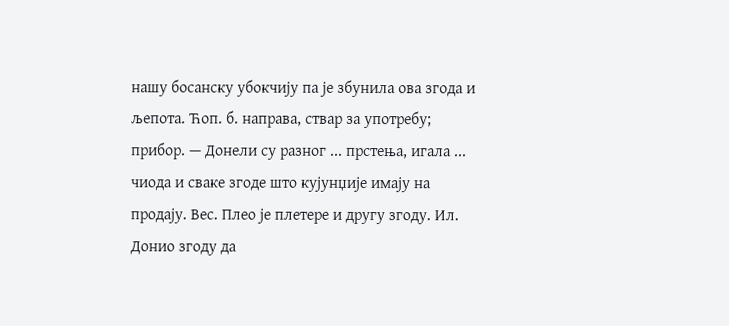нашу босанску убокчију па је збунила ова згода и љепота. Ћоп. б. направа, ствар за употребу; прибор. — Донели су разног ... прстења, игала ... чиода и сваке згоде што кујунџије имају на продају. Вес. Плео је плетере и другу згоду. Ил. Донио згоду да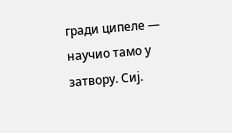гради ципеле — научио тамо у затвору. Сиј.